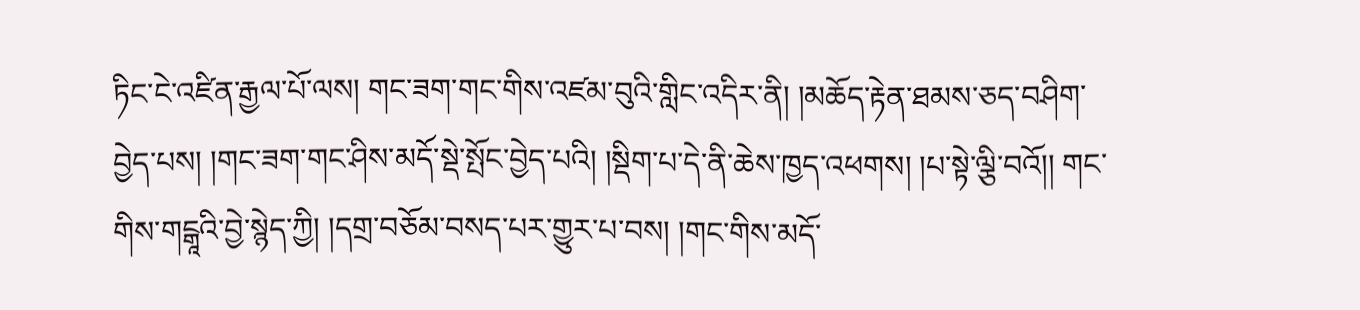ཏིང་ངེ་འཛིན་རྒྱལ་པོ་ལས། གང་ཟག་གང་གིས་འཛམ་བུའི་གླིང་འདིར་ནི། །མཆོད་རྟེན་ཐམས་ཅད་བཤིག་བྱེད་པས། །གང་ཟག་གང་ཤིས་མདོ་སྡེ་སྤོང་བྱེད་པའི། །སྡིག་པ་དེ་ནི་ཆེས་ཁྱད་འཕགས། །པ་སྟེ་ལྕི་བའོ།། གང་གིས་གངྒཱའི་བྱེ་སྙེད་ཀྱི། །དགྲ་བཅོམ་བསད་པར་གྱུར་པ་བས། །གང་གིས་མདོ་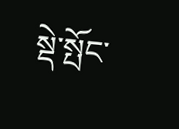སྡེ་སྤོང་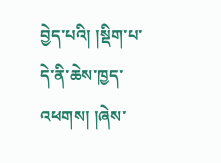བྱེད་པའི། །སྡིག་པ་དེ་ནི་ཆེས་ཁྱད་འཕགས། །ཞེས་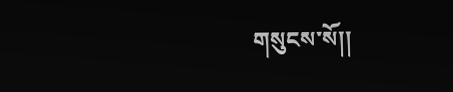གསུངས་སོ།།